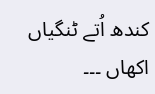کندھ اُتے ٹنگیاں اکھاں ۔۔۔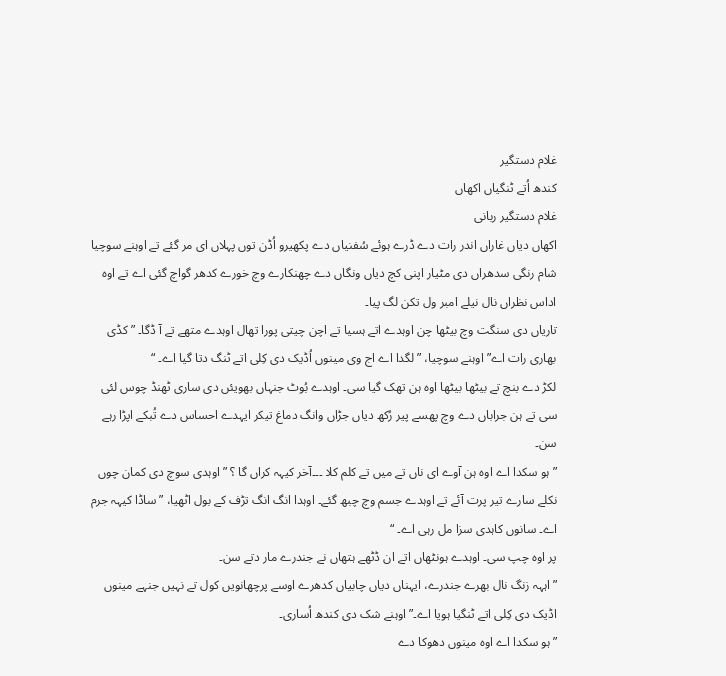غلام دستگیر
کندھ اُتے ٹنگیاں اکھاں
غلام دستگیر ربانی
اکھاں دیاں غاراں اندر رات دے ڈرے ہوئے سُفنیاں دے پکھیرو اُڈن توں پہلاں ای مر گئے تے اوہنے سوچیا شام رنگی سدھراں دی مٹیار اپنی کچ دیاں ونگاں دے چھنکارے وچ خورے کدھر گواچ گئی اے تے اوہ اداس نظراں نال نیلے امبر ول تکن لگ پیا۔
تاریاں دی سنگت وچ بیٹھا چن اوہدے اتے ہسیا تے اچن چیتی پورا تھال اوہدے متھے تے آ ڈگا۔ ” کڈی بھاری رات اے” اوہنے سوچیا، ” لگدا اے اج وی مینوں اُڈیک دی کِلی اتے ٹنگ دتا گیا اے۔ “
لکڑ دے بنچ تے بیٹھا بیٹھا اوہ ہن تھک گیا سی۔ اوہدے بُوٹ جنہاں بھویئں دی ساری ٹھنڈ چوس لئی سی تے ہن جراباں دے وچ پھسے پیر رُکھ دیاں جڑاں وانگ دماغ تیکر ایہدے احساس دے تُبکے اپڑا رہے سن۔
” ہو سکدا اے اوہ ہن آوے ای ناں تے میں تے کلم کلا ۔۔۔آخر کیہہ کراں گا ؟ ” اوہدی سوچ دی کمان چوں نکلے سارے تیر پرت آئے تے اوہدے جسم وچ چبھ گئے۔ اوہدا انگ انگ تڑف کے بول اٹھیا، ” ساڈا کیہہ جرم اے۔ سانوں کاہدی سزا مل رہی اے۔ “
پر اوہ چپ سی۔ اوہدے ہونٹھاں اتے ان ڈٹھے ہتھاں نے جندرے مار دتے سن۔
” اہہہ زنگ نال بھرے جندرے، ایہناں دیاں چابیاں کدھرے اوسے پرچھانویں کول تے نہیں جنہے مینوں اڈیک دی کِلی اتے ٹنگیا ہویا اے۔” اوہنے شک دی کندھ اُساری۔
” ہو سکدا اے اوہ مینوں دھوکا دے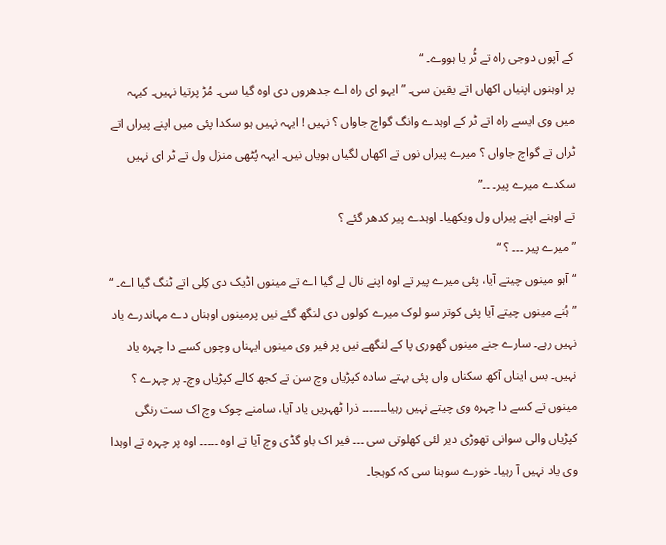کے آپوں دوجی راہ تے ٹُر یا ہووے۔ “
پر اوہنوں اپنیاں اکھاں اتے یقین سی۔ ” ایہو ای راہ اے جدھروں دی اوہ گیا سی۔ مُڑ پرتیا نہیں۔ کیہہ میں وی ایسے راہ اتے ٹر کے اوہدے وانگ گواچ جاواں ؟ نہیں ! ایہہ نہیں ہو سکدا پئی میں اپنے پیراں اتے ٹراں تے گواچ جاواں ؟ میرے پیراں نوں تے اکھاں لگیاں ہویاں نیں۔ ایہہ پُٹھی منزل ول تے ٹر ای نہیں سکدے میرے پیر۔ ۔۔”
تے اوہنے اپنے پیراں ول ویکھیا۔ اوہدے پیر کدھر گئے ؟
” میرے پیر ۔۔۔ ؟ “
“آہو مینوں چیتے آیا، پئی میرے پیر تے اوہ اپنے نال لے گیا اے تے مینوں اڈیک دی کِلی اتے ٹنگ گیا اے۔ “
” ہُنے مینوں چیتے آیا پئی کوتر سو لوک میرے کولوں دی لنگھ گئے نیں پرمینوں اوہناں دے مہاندرے یاد نہیں رہے۔ سارے جنے مینوں گھوری پا کے لنگھے نیں پر فیر وی مینوں ایہناں وچوں کسے دا چہرہ یاد نہیں۔ بس ایناں آکھ سکناں واں پئی بہتے سادہ کپڑیاں وچ سن تے کجھ کالے کپڑیاں وچ۔ پر چہرے ؟ مینوں تے کسے دا چہرہ وی چیتے نہیں رہیا۔۔۔۔۔۔۔ ذرا ٹھہریں یاد آیا، سامنے چوک وچ اک ست رنگی کپڑیاں والی سوانی تھوڑی دیر لئی کھلوتی سی ۔۔۔ فیر اک باو گڈی وچ آیا تے اوہ ۔۔۔۔۔ اوہ پر چہرہ تے اوہدا وی یاد نہیں آ رہیا۔ خورے سوہنا سی کہ کوہجا۔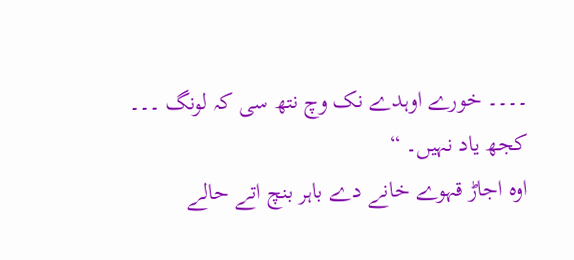۔۔۔۔ خورے اوہدے نک وچ نتھ سی کہ لونگ ۔۔۔ کجھ یاد نہیں۔ “
اوہ اجاڑ قہوے خانے دے باہر بنچ اتے حالے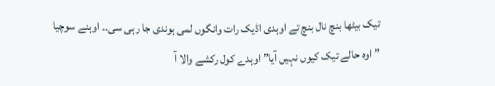تیک بیٹھا بنچ نال بنچ تے اوہدی اڈیک رات وانگوں لمی ہوندی جا رہی سی۔۔ اوہنے سوچیا
” اوہ حالے تیک کیوں نہیں آیا” اوہدے کول رکشے والا آ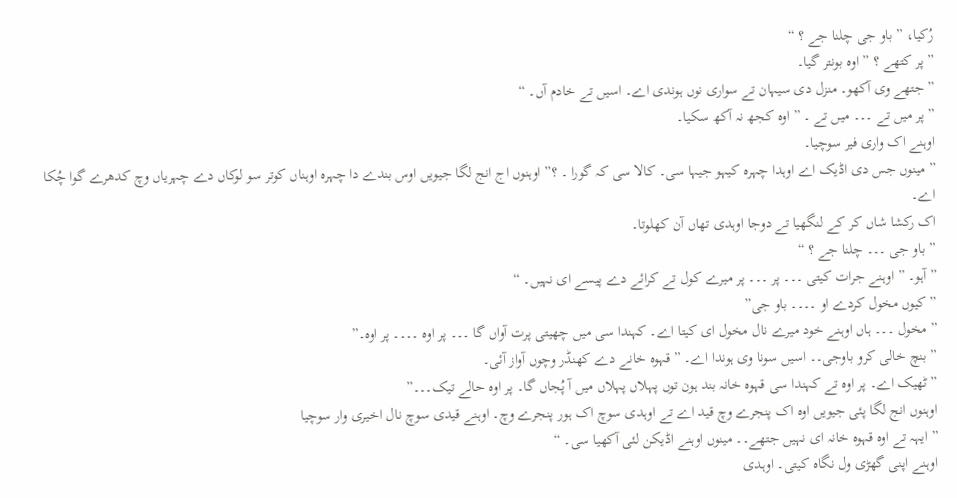رُکیا، ” باو جی چلنا جے ؟ “
” پر کتھے ؟ ” اوہ بونتر گیا۔
” جتھے وی آکھو۔ منزل دی سیہان تے سواری نوں ہوندی اے۔ اسیں تے خادم آں۔ “
” پر میں تے ۔۔۔ میں تے ۔ ” اوہ کجھ نہ آکھ سکیا۔
اوہنے اک واری فیر سوچیا۔
” مینوں جس دی اڈیک اے اوہدا چہرہ کیہو جیہا سی۔ کالا سی کہ گورا ۔ ؟” اوہنوں اج انج لگا جیویں اوس بندے دا چہرہ اوہناں کوتر سو لوکاں دے چہریاں وچ کدھرے گوا چُکا اے۔
اک رکشا شاں کر کے لنگھیا تے دوجا اوہدی تھاں آن کھلوتا۔
” باو جی ۔۔۔ چلنا جے ؟ “
” آہو۔ ” اوہنے جرات کیتی ۔۔۔ پر ۔۔۔ پر میرے کول تے کرائے دے پیسے ای نہیں۔ “
” کیوں مخول کردے او ۔۔۔۔ باو جی”
” مخول ۔۔۔ ہاں اوہنے خود میرے نال مخول ای کیتا اے۔ کہندا سی میں چھیتی پرت آواں گا ۔۔۔ پر اوہ ۔۔۔۔ پر اوہ۔”
” بنچ خالی کرو باوجی۔۔ اسیں سونا وی ہوندا اے۔ ” قہوہ خانے دے کھنڈر وچوں آواز آئی۔
” ٹھیک اے۔ پر اوہ تے کہندا سی قہوہ خانہ بند ہون توں پہلاں پہلاں میں آ پُجاں گا۔ پر اوہ حالے تیک۔۔۔”
اوہنوں انج لگا پئی جیویں اوہ اک پنجرے وچ قید اے تے اوہدی سوچ اک ہور پنجرے وچ۔ اوہنے قیدی سوچ نال اخیری وار سوچیا
” ایہہ تے اوہ قہوہ خانہ ای نہیں جتھے۔۔ مینوں اوہنے اڈیکن لئی آکھیا سی۔ “
اوہنے اپنی گھڑی ول نگاہ کیتی۔ اوہدی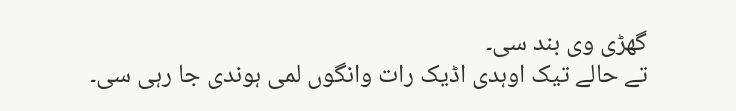گھڑی وی بند سی۔
تے حالے تیک اوہدی اڈیک رات وانگوں لمی ہوندی جا رہی سی۔